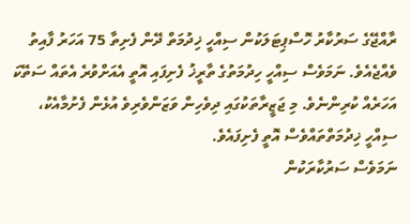ރާއްޖޭގެ ސަރުކާރު ހޮސްޕިޓަލަކުން ސިއްހީ ޚިދުމަތް ދޭން ފެށިތާ 75 އަހަރު ފާއިތު ވެއްޖެއެވެ. ނަމަވެސް ސިއްހީ ހިދުމަތުގެ ތާރީޚު ފެށިފައި އޮތީ އެއަށްވުރެ އެތައް ސަތޭކަ އަހަރެއް ކުރިންނެވެ. މި ޖަޒީރާތަކުގައި ދިވެހިން ވަޒަންވެރިވެ އުޅެން ފެށުމާއެކު، ސިއްހީ ޚިދުމަތްތައްވެސް އޮތީ ފެށިފައެވެ.
ނަމަވެސް ސަރުކާރަކުން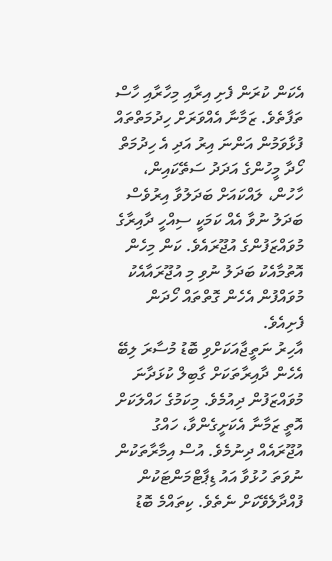އެކަން ކުރަން ފެށި އިރާއި މިހާރާއި ހާސް ތަފާތެވެ. ޒަމާނާ އެއްވަރަށް ހިދުމަތްތައް ފުޅާވަމުން އަންނަ އިރު އަދި އެ ހިދުމަތް ހޯދާ މީހުންގެ އަދަދު ސަތޭކައިން، ހާހުން، ލައްކައަށް ބަދަލުވާ އިރުވެސް ބަދަލު ނުވާ އެއް ކަމަކީ ސިއްހީ ދާއިރާގެ މުވައްޒަފުންގެ އުޖޫރައެވެ. ކަން މިހެން އޮތުމާއެކު ބަދަލު ނުވި މި އުޖޫރައާއެކު މުވައްފުން އެހެން ގޮތްތައް ހޯދަން ފެށިއެވެ.
އާހިރު ނަތީޖާއަކަށްވި ބޮޑު މުސާރަ ލިބޭ އެހެން ދާއިރާތަކަށް ގާބިލް ކުޅަދާނަ މުވައްޒަފުން ދިއުމެވެ. މިކަމުގެ ހައްލަކަށް އޮތީ ޒަމާނާ އެކަށީގެންވާ، ހައްގު އުޖޫރައެއް ދިނުމެވެ. އުސް އިމާރާތަކުން ނުވަތަ ހުޅުވާ އައު ޑިޕާޓްމަންޓަކުން ފުއްދާލެވޭކަށް ނެތެވެ. ކިތައްމެ ބޮޑު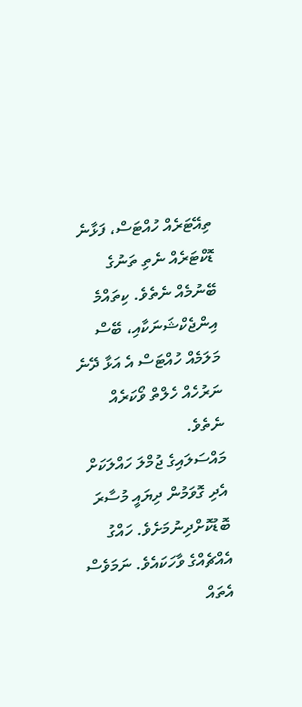ތިއޭޓަރެއް ހުއްޓަސް، ފަޅާނެ ޑޮކްޓަރެއް ނެތި ތަނުގެ ބޭނުމެއް ނެތެވެ. ކިތައްމެ އިންޖެކްޝަނަކާއި، ބޭސް މަލަމެއް ހުއްޓަސް އެ އަޅާ ދޭނެ ނަރުހެއް ހެލްތް ވޯކަރެއް ނެތެވެ.
މައްސަލައިގެ ޖުމްލަ ހައްލަކަށް އެދި ގޮވަމުން ދިޔައީ މުސާރަ ބޮޑުކޮށްދިނުމަށެވެ. ހައްގު އެއްޗެއްގެ ވާހަކައެވެ. ނަމަވެސް އެތައް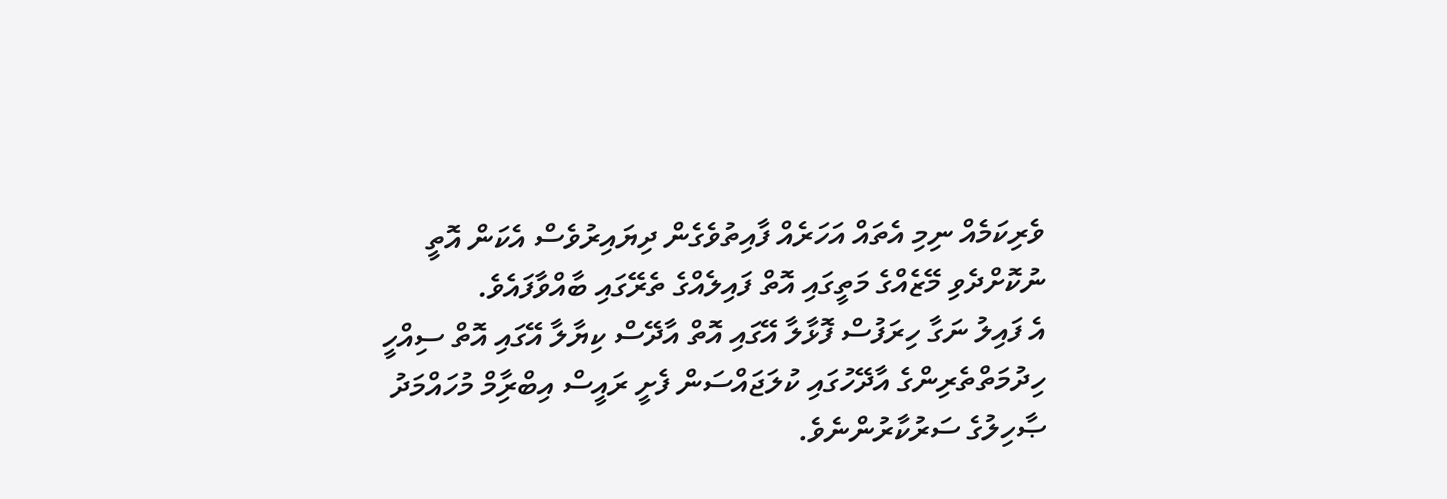ވެރިކަމެއް ނިމި އެތައް އަހަރެއް ފާއިތުވެގެން ދިޔައިރުވެސް އެކަން އޮތީ ނުކޮށްދެވި މޭޒެއްގެ މަތީގައި އޮތް ފައިލެއްގެ ތެރޭގައި ބާއްވާފައެވެ.
އެ ފައިލު ނަގާ ހިރަފުސް ފޮޅާލާ އޭގައި އޮތް އާދޭސް ކިޔާލާ އޭގައި އޮތް ސިއްހީ ހިދުމަތްތެރިންގެ އާދޭހުގައި ކުލަޖައްސަން ފެށީ ރައީސް އިބްރާިމް މުހައްމަދު ޞާހިލުގެ ސަރުކާރުންނެވެ.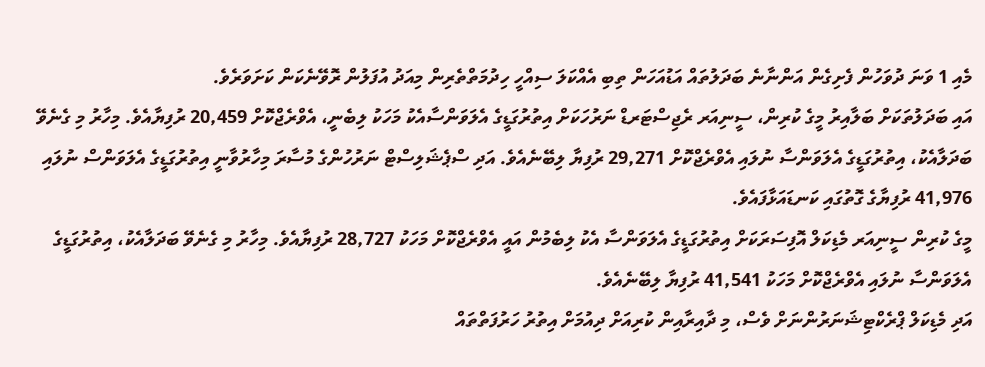މެއި 1 ވަނަ ދުވަހުން ފެށިގެން އަންނާނެ ބަދަލުތައް އަޑުއަހަން ތިބި އެއްކަލަ ސިއްހީ ހިދުމަތްތެރިން މިއަދު އުފަލުން ރޮވޭނެކަން ކަށަވަރެވެ.
އައި ބަދަލުތަކަށް ބަލާއިރު މީގެ ކުރިން، ސީނިއަރ ރެޖިސްޓަރޑް ނަރުހަކަށް އިތުރުގަޑީގެ އެލަވަންސާއެކު މަހަކު ލިބެނީ، އެވްރެޖްކޮށް 20,459 ރުފިޔާއެވެ. މިހާރު މި ގެނެވޭ ބަދަލާއެކު، އިތުރުގަޑީގެ އެލަވަންސާ ނުލައި އެވްރެޖްކޮށް 29,271 ރުފިޔާ ލިބޭނެއެވެ. އަދި ސްޕެޝަލިސްޓް ނަރުހުންގެ މުސާރަ މިހާރުވާނީ އިތުރުގަޑީގެ އެލަވަންސް ނުލައި 41,976 ރުފިޔާގެ ގޮތުގައި ކަނޑައަޅާފައެވެ.
މީގެ ކުރިން ސީނިއަރ މެޑިކަލް އޮފިސަރަކަށް އިތުރުގަޑީގެ އެލަވަންސާ އެކު ލިބެމުން އައީ އެވްރެޖްކޮށް މަހަކު 28,727 ރުފިޔާއެވެ. މިހާރު މި ގެނެވޭ ބަދަލާއެކު، އިތުރުގަޑީގެ އެލަވަންސާ ނުލައި އެވްރެޖްކޮށް މަހަކު 41,541 ރުފިޔާ ލިބޭނެއެވެ.
އަދި މެޑިކަލް ޕްރެކްޓިޝަނަރުންނަށް ވެސް، މި ދާއިރާއިން ކުރިއަށް ދިއުމަށް އިތުރު ހަރުފަތްތައް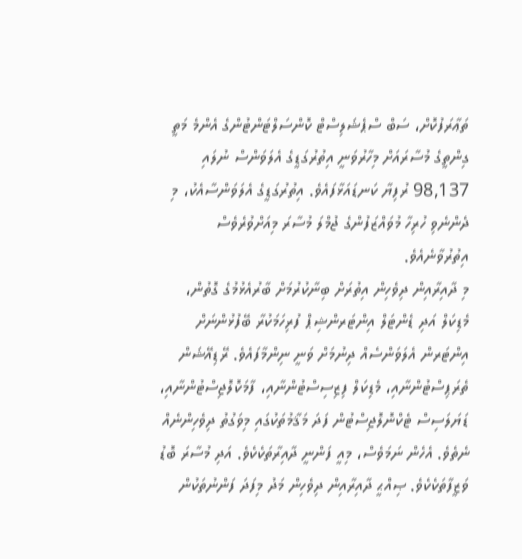ތަޢާރަފުކޮށް، ސަބް ސްޕެޝަލިސްޓް ކޮންސަލްޓަންޓުންގެ އެންމެ މަތީ ގިންތީގެ މުސާރައަށް މިހާރުވަނީ އިތުރުގަޑީގެ އެލަވަންސް ނުލައި 98,137 ރުފިޔާ ކަނޑައަޅާފައެވެ. އިތުރުގަޑީގެ އެލަވަންސާއެކު، މި ދެންނެވި ހުރިހާ މުވައްޒަފުންގެ ޖުމްލަ މުސާރަ މިއަށްވުރެވެސް އިތުރުވާނެއެވެ.
މި ދާއިރާއިން ދިވެހިން އިތުރަށް ބިނާކުރުމަށް ބާރުއެޅުމުގެ ގޮތުން، މެޑިކަލް އަދި ޑެންޓަލް އިންޓަރންޝިޕް ފުރިހަމަކުރާ ބޭފުޅުންނަށް އިންޓަރން އެލަވަންސެއް ދިނުމަށް ވަނީ ނިންމާފައެވެ. ރޭޑިއޭޝަން ތެރަޕިސްޓުންނާއި، މެޑިކަލް ފިޒިސިސްޓުންނާއި، ފާމަކޮލޮޖިސްޓުންނާއި، ޑަޔަލަސިސް ޓެކްނޮލޮޖިސްޓުން ފަދަ މަޤާމުތަކުގައި މިވަގުތު ދިވެހިންނެއް ނެތެވެ. އެހެން ނަމަވެސް، މިއީ ފަންނީ ދާއިރާތަކެކެވެ. އަދި މުސާރަ ބޮޑު ވަޒީފާތަކެކެވެ. ޞިއްޙީ ދާއިރާއިން ދިވެހިން މަދު މިފަދަ ފަންނުތަކުން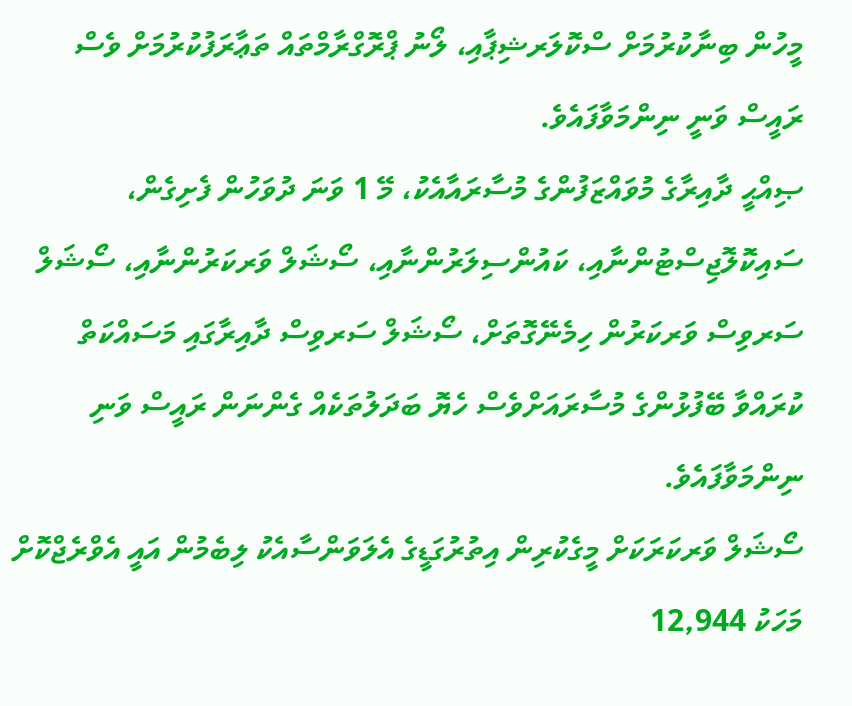މީހުން ބިނާކުރުމަށް ސްކޮލަރޝިޕާއި، ލޯނު ޕްރޮގްރާމްތައް ތަޢާރަފުކުރުމަށް ވެސް ރައީސް ވަނީ ނިންމަވާފައެވެ.
ޞިއްޙީ ދާއިރާގެ މުވައްޒަފުންގެ މުސާރައާއެކު، މޭ 1 ވަނަ ދުވަހުން ފެށިގެން، ސައިކޮލޮޖިސްޓުންނާއި، ކައުންސިލަރުންނާއި، ސޯޝަލް ވަރކަރުންނާއި، ސޯޝަލް ސަރވިސް ވަރކަރުން ހިމެނޭގޮތަށް، ސޯޝަލް ސަރވިސް ދާއިރާގައި މަސައްކަތް ކުރައްވާ ބޭފުޅުންގެ މުސާރައަށްވެސް ހެޔޮ ބަދަލުތަކެއް ގެންނަން ރައީސް ވަނި ނިންމަވާފައެވެ.
ސޯޝަލް ވަރކަރަކަށް މީގެކުރިން އިތުރުގަޑީގެ އެލަވަންސާއެކު ލިބެމުން އައީ އެވްރެޖްކޮށް މަހަކު 12,944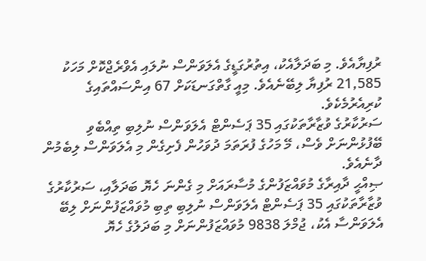ރުފިޔާއެވެ. މި ބަދަލާއެކު، އިތުރުގަޑީގެ އެލަވަންސް ނުލައި އެވްރެޖްކޮށް މަހަކު 21,585 ރުފިޔާ ލިބޭނެއެވެ. މިއީ ގާތްގަނޑަކަށް 67 އިންސައްތައިގެ ކުރިއެރުމެކެވެ.
ސަރުކާރުގެ ވުޒާރާތަކުގައި 35 ޕަސެންޓް އެލަވަންސް ނުލިބި ތިއްބެވި ބޭފުޅުންނަށް ވެސް، މޭ މަހުގެ ފުރަތަމަ ދުވަހުން ފެށިގެން މި އެލަވަންސް ލިބެމުން ދާނެއެވެ.
ޞިއްޙީ ދާއިރާގެ މުވައްޒަފުންގެ މުސާރައަށް މި ގެންނަ ހެޔޮ ބަދަލާއި، ސަރުކާރުގެ ވުޒާރާތަކުގައި 35 ޕަސެންޓް އެލަވަންސް ނުލިބި ތިބި މުވައްޒަފުންނަށް ލިބޭ އެލަވަންސާ އެކު، ޖުމްލަ 9838 މުވައްޒަފުންނަށް މި ބަދަލުގެ ހެޔޮ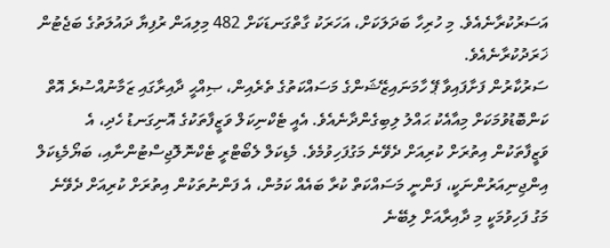އަސަރުކުރާނެއެވެ. މި ހުރިހާ ބަދަލަކަށް، އަހަރަކު ގާތްގަނޑަކަށް 482 މިލިއަން ރުފިޔާ ދައުލަތުގެ ބަޖެޓުން ޚަރަދުކުރާނެއެވެ.
ސަރުކާރުން ފަށާފައިވާ ޕޭ ހާމަނައިޒޭޝަންގެ މަސައްކަތުގެ ތެރެއިން، ޞިއްޙީ ދާއިރާގައި ޒަމާނުއްސުރެ އޮތް ކަންބޮޑުވުމަކަށް މިއާއެކު ޙައްލު ލިބިގެންދާނެއެވެ. އެއީ ޓެކްނިކަލް ވަޒީފާތަކުގެ އޮނިގަނޑު ހެދި، އެ ވަޒީފާތަކުން އިތުރަށް ކުރިއަށް ދެވޭނެ މަގުފަހިވުމެވެ. މެޑިކަލް ލެބޯޓްރީ ޓެކްނޮލޮޖިސްޓުންނާއި، ބަޔޯމެޑިކަލް އިންޖިނިއަރުންނަކީ، ފަންނީ މަސައްކަތް ކުރާ ބައެއް ކަމުން، އެ ފަންނުތަކުން އިތުރަށް ކުރިއަށް ދެވޭނެ މަގު ފަހިވުމަކީ މި ދާއިރާއަށް ލިބޭނެ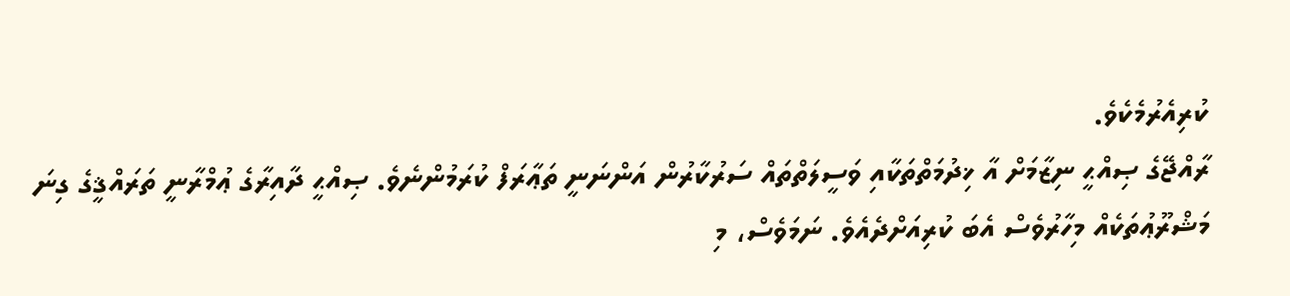ކުރިއެރުމެކެވެ.
ރާއްޖޭގެ ޞިއްޙީ ނިޒާމަށް އާ ޚިދުމަތްތަކާއި ވަސީލަތްތައް ސަރުކާރުން އަންނަނީ ތަޢާރަފް ކުރަމުންނެވެ. ޞިއްޙީ ދާއިރާގެ ޢުމްރާނީ ތަރައްޤީގެ ގިނަ މަޝްރޫޢުތަކެއް މިހާރުވެސް އެބަ ކުރިއަށްދެއެވެ. ނަމަވެސް، މި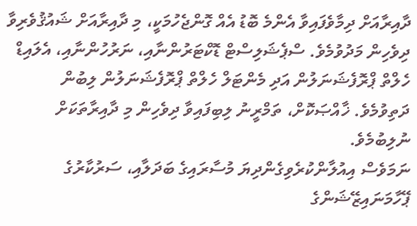ދާއިރާއަށް ދިމާވެފައިވާ އެންމެ ބޮޑު އެއް ގޮންޖެހުމަކީ، މި ދާއިރާއަށް ޝައުޤުވެރިވާ ދިވެހިން މަދުވުމެވެ. ސްޕެޝަލިސްޓް ޑޮކްޓަރުންނާއި، ނަރުހުންނާއި، އެލައިޑް ހެލްތް ޕްރޮފެޝަނަލުން އަދި މެންޓަލް ހެލްތް ޕްރޮފެޝަނަލުން ލިބުން ދަތިވުމެވެ. ޚާއްޞަކޮށް، ތަމްރީނު ލިބިފައިވާ ދިވެހިން މި ދާއިރާތަކަށް ނުލިބުމެވެ.
ނަމަވެސް އިއުލާންކުރެވިގެންދިޔަ މުސާރައިގެ ބަދަލާއި، ސަރުކާރުގެ ޕޭހާމަނައިޒޭޝަންގެ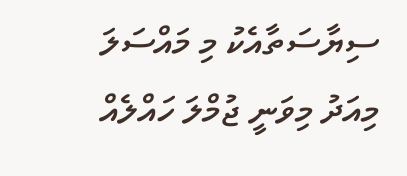ސިޔާސަތާއެކު މި މައްސަލަ މިއަދު މިވަނީ ޖުމްލަ ހައްލެއް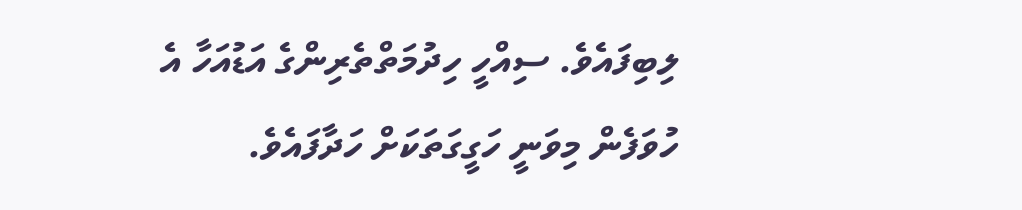ލިބިފައެވެ. ސިއްހީ ހިދުމަތްތެރިންގެ އަޑުއަހާ އެ ހުވަފެން މިވަނީ ހަގީގަތަކަށް ހަދާފައެވެ.